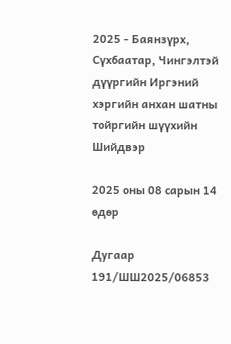2025 - Баянзүрх, Сүхбаатар, Чингэлтэй дүүргийн Иргэний хэргийн анхан шатны тойргийн шүүхийн Шийдвэр

2025 оны 08 сарын 14 өдөр

Дугаар 191/ШШ2025/06853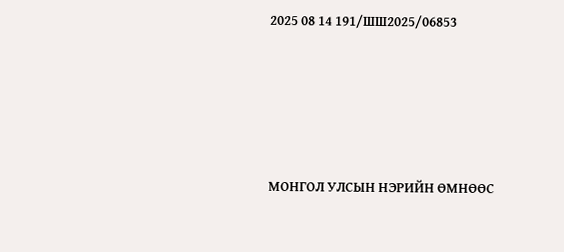2025 08 14 191/ШШ2025/06853







МОНГОЛ УЛСЫН НЭРИЙН ӨМНӨӨС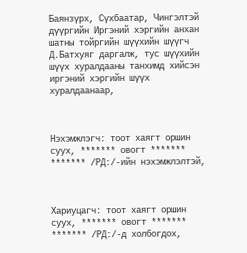Баянзүрх, Сүхбаатар, Чингэлтэй дүүргийн Иргэний хэргийн анхан шатны тойргийн шүүхийн шүүгч Д.Батхуяг даргалж, тус шүүхийн шүүх хуралдааны танхимд хийсэн иргэний хэргийн шүүх хуралдаанаар,



Нэхэмжлэгч: тоот хаягт оршин суух, ******* овогт ******* ******* /РД:/-ийн нэхэмжлэлтэй,



Хариуцагч: тоот хаягт оршин суух, ******* овогт ******* ******* /РД:/-д холбогдох,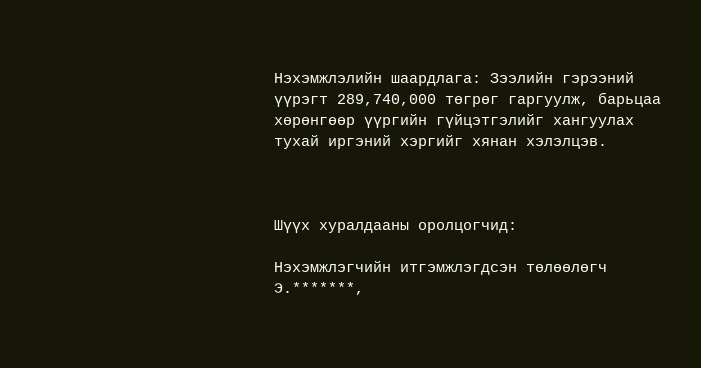Нэхэмжлэлийн шаардлага: Зээлийн гэрээний үүрэгт 289,740,000 төгрөг гаргуулж, барьцаа хөрөнгөөр үүргийн гүйцэтгэлийг хангуулах тухай иргэний хэргийг хянан хэлэлцэв.



Шүүх хуралдааны оролцогчид:

Нэхэмжлэгчийн итгэмжлэгдсэн төлөөлөгч Э.*******,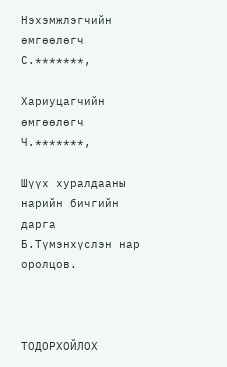Нэхэмжлэгчийн өмгөөлөгч С.*******,

Хариуцагчийн өмгөөлөгч Ч.*******,

Шүүх хуралдааны нарийн бичгийн дарга Б.Түмэнхүслэн нар оролцов.



ТОДОРХОЙЛОХ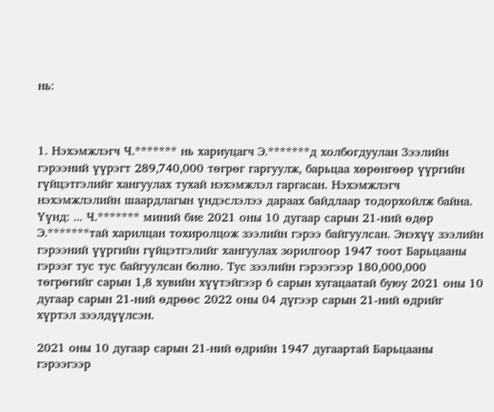нь:



1. Нэхэмжлэгч Ч.******* нь хариуцагч Э.*******д холбогдуулан Зээлийн гэрээний үүрэгт 289,740,000 төгрөг гаргуулж, барьцаа хөрөнгөөр үүргийн гүйцэтгэлийг хангуулах тухай нэхэмжлэл гаргасан. Нэхэмжлэгч нэхэмжлэлийн шаардлагын үндэслэлээ дараах байдлаар тодорхойлж байна. Үүнд: ... Ч.******* миний бие 2021 оны 10 дугаар сарын 21-ний өдөр Э.*******тай харилцан тохиролцож зээлийн гэрээ байгуулсан. Энэхүү зээлийн гэрээний үүргийн гүйцэтгэлийг хангуулах зорилгоор 1947 тоот Барьцааны гэрээг тус тус байгуулсан болно. Тус зээлийн гэрээгээр 180,000,000 төгрөгийг сарын 1,8 хувийн хүүтэйгээр 6 сарын хугацаатай буюу 2021 оны 10 дугаар сарын 21-ний өдрөөс 2022 оны 04 дүгээр сарын 21-ний өдрийг хүртэл зээлдүүлсэн.

2021 оны 10 дугаар сарын 21-ний өдрийн 1947 дугаартай Барьцааны гэрээгээр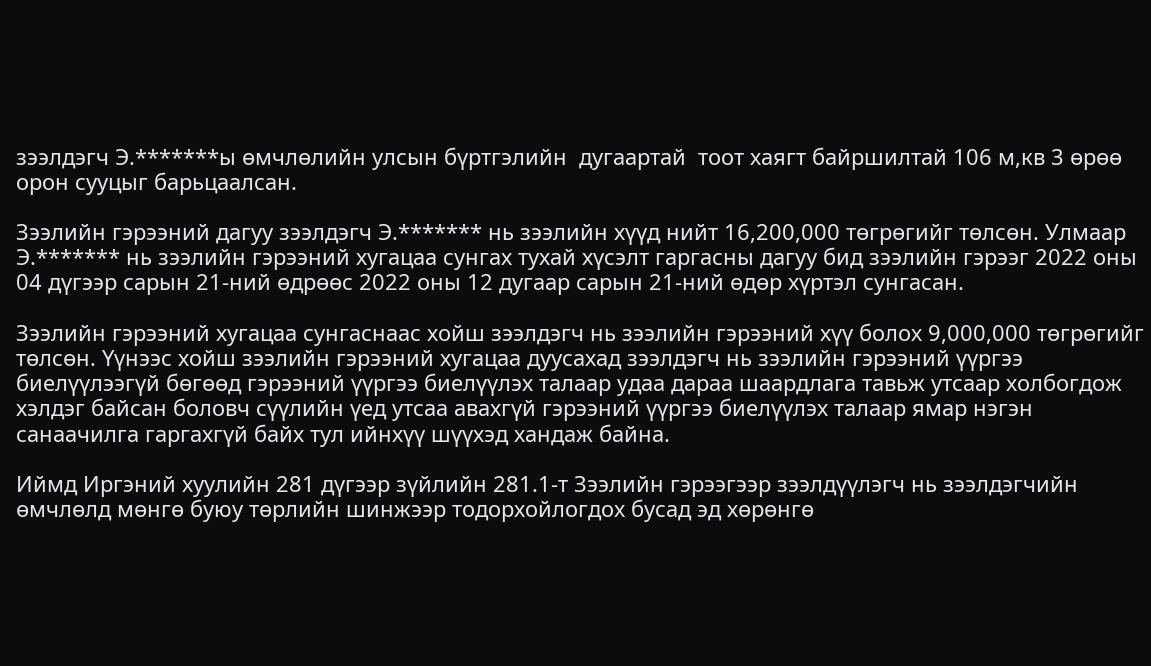зээлдэгч Э.*******ы өмчлөлийн улсын бүртгэлийн  дугаартай  тоот хаягт байршилтай 106 м,кв 3 өрөө орон сууцыг барьцаалсан.

Зээлийн гэрээний дагуу зээлдэгч Э.******* нь зээлийн хүүд нийт 16,200,000 төгрөгийг төлсөн. Улмаар Э.******* нь зээлийн гэрээний хугацаа сунгах тухай хүсэлт гаргасны дагуу бид зээлийн гэрээг 2022 оны 04 дүгээр сарын 21-ний өдрөөс 2022 оны 12 дугаар сарын 21-ний өдөр хүртэл сунгасан.

Зээлийн гэрээний хугацаа сунгаснаас хойш зээлдэгч нь зээлийн гэрээний хүү болох 9,000,000 төгрөгийг төлсөн. Үүнээс хойш зээлийн гэрээний хугацаа дуусахад зээлдэгч нь зээлийн гэрээний үүргээ биелүүлээгүй бөгөөд гэрээний үүргээ биелүүлэх талаар удаа дараа шаардлага тавьж утсаар холбогдож хэлдэг байсан боловч сүүлийн үед утсаа авахгүй гэрээний үүргээ биелүүлэх талаар ямар нэгэн санаачилга гаргахгүй байх тул ийнхүү шүүхэд хандаж байна.

Иймд Иргэний хуулийн 281 дүгээр зүйлийн 281.1-т Зээлийн гэрээгээр зээлдүүлэгч нь зээлдэгчийн өмчлөлд мөнгө буюу төрлийн шинжээр тодорхойлогдох бусад эд хөрөнгө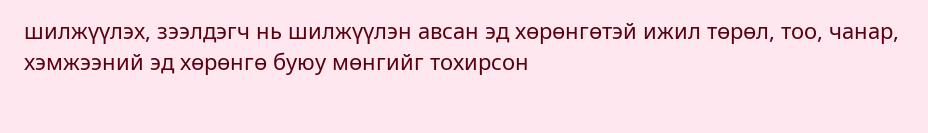шилжүүлэх, зээлдэгч нь шилжүүлэн авсан эд хөрөнгөтэй ижил төрөл, тоо, чанар, хэмжээний эд хөрөнгө буюу мөнгийг тохирсон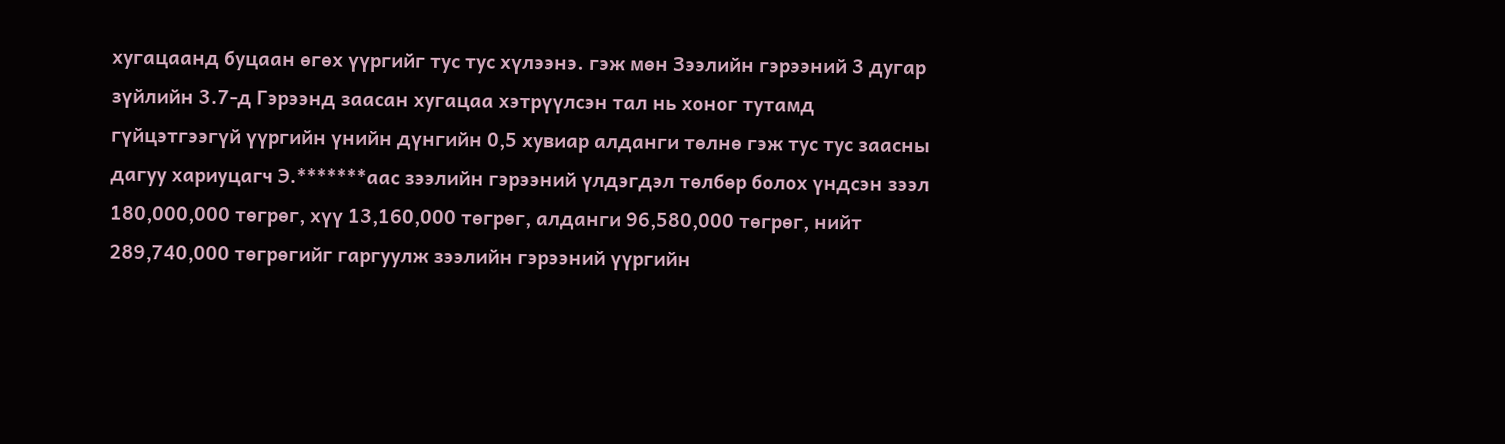хугацаанд буцаан өгөх үүргийг тус тус хүлээнэ. гэж мөн Зээлийн гэрээний 3 дугар зүйлийн 3.7-д Гэрээнд заасан хугацаа хэтрүүлсэн тал нь хоног тутамд гүйцэтгээгүй үүргийн үнийн дүнгийн 0,5 хувиар алданги төлнө гэж тус тус заасны дагуу хариуцагч Э.*******аас зээлийн гэрээний үлдэгдэл төлбөр болох үндсэн зээл 180,000,000 төгрөг, хүү 13,160,000 төгрөг, алданги 96,580,000 төгрөг, нийт 289,740,000 төгрөгийг гаргуулж зээлийн гэрээний үүргийн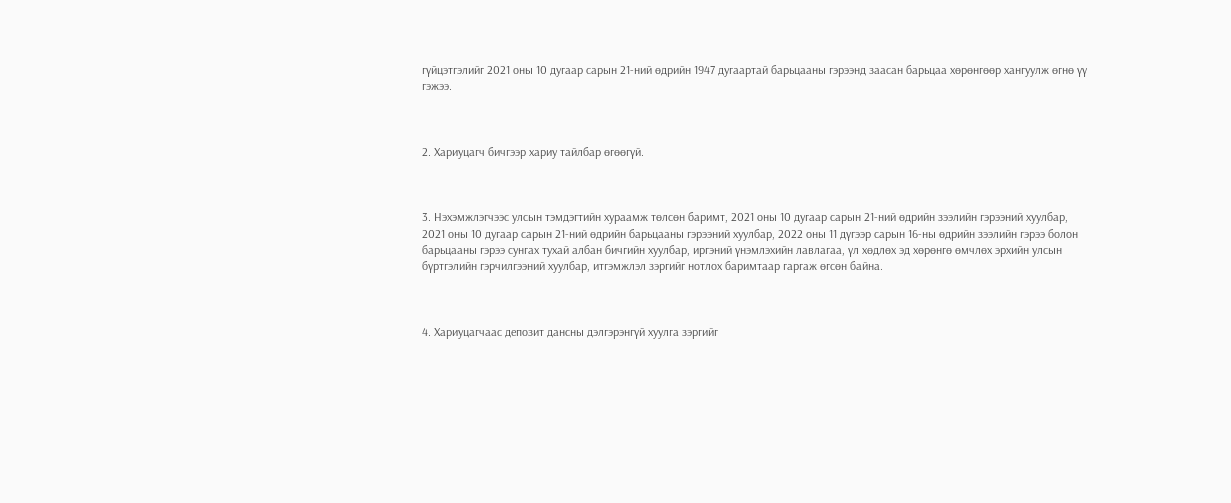гүйцэтгэлийг 2021 оны 10 дугаар сарын 21-ний өдрийн 1947 дугаартай барьцааны гэрээнд заасан барьцаа хөрөнгөөр хангуулж өгнө үү гэжээ.



2. Хариуцагч бичгээр хариу тайлбар өгөөгүй.



3. Нэхэмжлэгчээс улсын тэмдэгтийн хураамж төлсөн баримт, 2021 оны 10 дугаар сарын 21-ний өдрийн зээлийн гэрээний хуулбар, 2021 оны 10 дугаар сарын 21-ний өдрийн барьцааны гэрээний хуулбар, 2022 оны 11 дүгээр сарын 16-ны өдрийн зээлийн гэрээ болон барьцааны гэрээ сунгах тухай албан бичгийн хуулбар, иргэний үнэмлэхийн лавлагаа, үл хөдлөх эд хөрөнгө өмчлөх эрхийн улсын бүртгэлийн гэрчилгээний хуулбар, итгэмжлэл зэргийг нотлох баримтаар гаргаж өгсөн байна.



4. Хариуцагчаас депозит дансны дэлгэрэнгүй хуулга зэргийг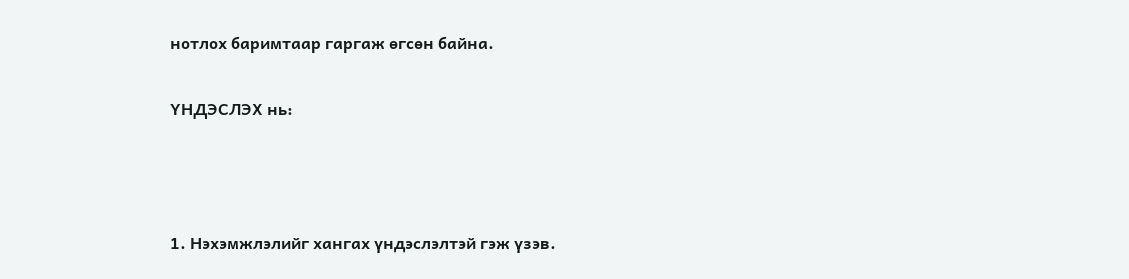нотлох баримтаар гаргаж өгсөн байна.

ҮНДЭСЛЭХ нь:



1. Нэхэмжлэлийг хангах үндэслэлтэй гэж үзэв.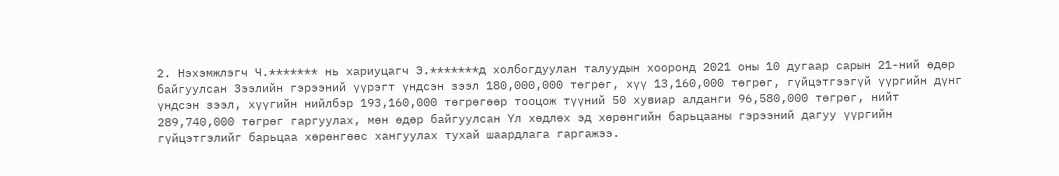2. Нэхэмжлэгч Ч.******* нь хариуцагч Э.*******д холбогдуулан талуудын хооронд 2021 оны 10 дугаар сарын 21-ний өдөр байгуулсан Зээлийн гэрээний үүрэгт үндсэн зээл 180,000,000 төгрөг, хүү 13,160,000 төгрөг, гүйцэтгээгүй үүргийн дүнг үндсэн зээл, хүүгийн нийлбэр 193,160,000 төгрөгөөр тооцож түүний 50 хувиар алданги 96,580,000 төгрөг, нийт 289,740,000 төгрөг гаргуулах, мөн өдөр байгуулсан Үл хөдлөх эд хөрөнгийн барьцааны гэрээний дагуу үүргийн гүйцэтгэлийг барьцаа хөрөнгөөс хангуулах тухай шаардлага гаргажээ.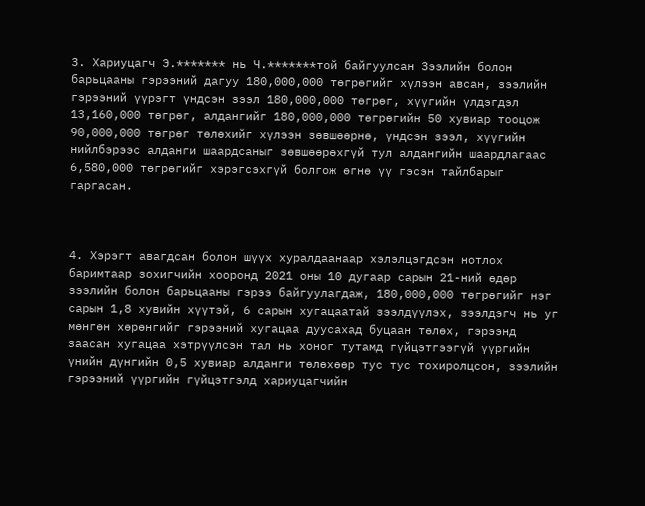3. Хариуцагч Э.******* нь Ч.*******той байгуулсан Зээлийн болон барьцааны гэрээний дагуу 180,000,000 төгрөгийг хүлээн авсан, зээлийн гэрээний үүрэгт үндсэн зээл 180,000,000 төгрөг, хүүгийн үлдэгдэл 13,160,000 төгрөг, алдангийг 180,000,000 төгрөгийн 50 хувиар тооцож 90,000,000 төгрөг төлөхийг хүлээн зөвшөөрнө, үндсэн зээл, хүүгийн нийлбэрээс алданги шаардсаныг зөвшөөрөхгүй тул алдангийн шаардлагаас 6,580,000 төгрөгийг хэрэгсэхгүй болгож өгнө үү гэсэн тайлбарыг гаргасан.



4. Хэрэгт авагдсан болон шүүх хуралдаанаар хэлэлцэгдсэн нотлох баримтаар зохигчийн хооронд 2021 оны 10 дугаар сарын 21-ний өдөр зээлийн болон барьцааны гэрээ байгуулагдаж, 180,000,000 төгрөгийг нэг сарын 1,8 хувийн хүүтэй, 6 сарын хугацаатай зээлдүүлэх, зээлдэгч нь уг мөнгөн хөрөнгийг гэрээний хугацаа дуусахад буцаан төлөх, гэрээнд заасан хугацаа хэтрүүлсэн тал нь хоног тутамд гүйцэтгээгүй үүргийн үнийн дүнгийн 0,5 хувиар алданги төлөхөөр тус тус тохиролцсон, зээлийн гэрээний үүргийн гүйцэтгэлд хариуцагчийн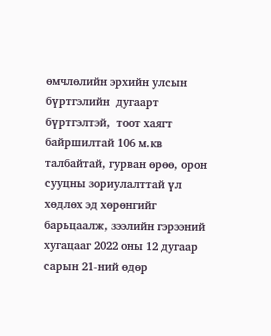өмчлөлийн эрхийн улсын бүртгэлийн  дугаарт бүртгэлтэй,  тоот хаягт байршилтай 106 м.кв талбайтай, гурван өрөө, орон сууцны зориулалттай үл хөдлөх эд хөрөнгийг барьцаалж, зээлийн гэрээний хугацааг 2022 оны 12 дугаар сарын 21-ний өдөр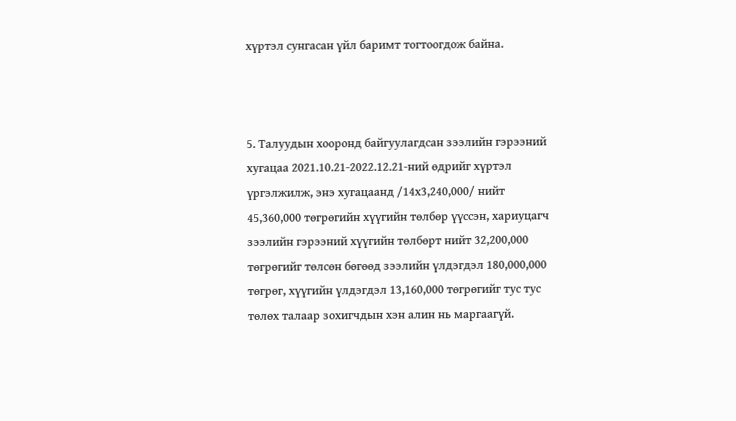хүртэл сунгасан үйл баримт тогтоогдож байна.



5. Талуудын хооронд байгуулагдсан зээлийн гэрээний хугацаа 2021.10.21-2022.12.21-ний өдрийг хүртэл үргэлжилж, энэ хугацаанд /14х3,240,000/ нийт 45,360,000 төгрөгийн хүүгийн төлбөр үүссэн, хариуцагч зээлийн гэрээний хүүгийн төлбөрт нийт 32,200,000 төгрөгийг төлсөн бөгөөд зээлийн үлдэгдэл 180,000,000 төгрөг, хүүгийн үлдэгдэл 13,160,000 төгрөгийг тус тус төлөх талаар зохигчдын хэн алин нь маргаагүй.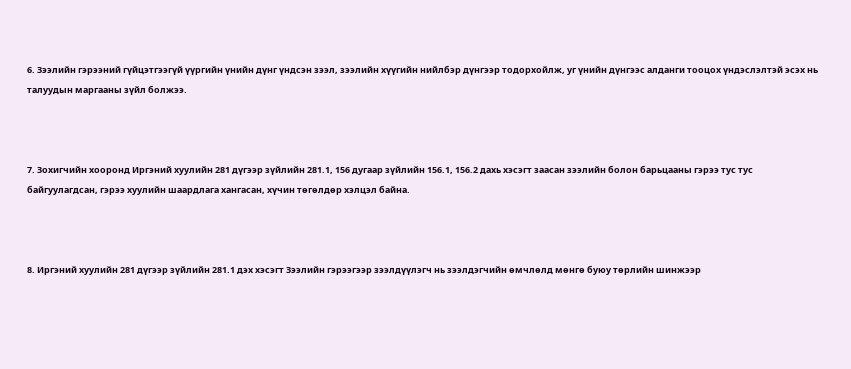6. Зээлийн гэрээний гүйцэтгээгүй үүргийн үнийн дүнг үндсэн зээл, зээлийн хүүгийн нийлбэр дүнгээр тодорхойлж, уг үнийн дүнгээс алданги тооцох үндэслэлтэй эсэх нь талуудын маргааны зүйл болжээ.



7. Зохигчийн хооронд Иргэний хуулийн 281 дүгээр зүйлийн 281.1, 156 дугаар зүйлийн 156.1, 156.2 дахь хэсэгт заасан зээлийн болон барьцааны гэрээ тус тус байгуулагдсан, гэрээ хуулийн шаардлага хангасан, хүчин төгөлдөр хэлцэл байна.



8. Иргэний хуулийн 281 дүгээр зүйлийн 281.1 дэх хэсэгт Зээлийн гэрээгээр зээлдүүлэгч нь зээлдэгчийн өмчлөлд мөнгө буюу төрлийн шинжээр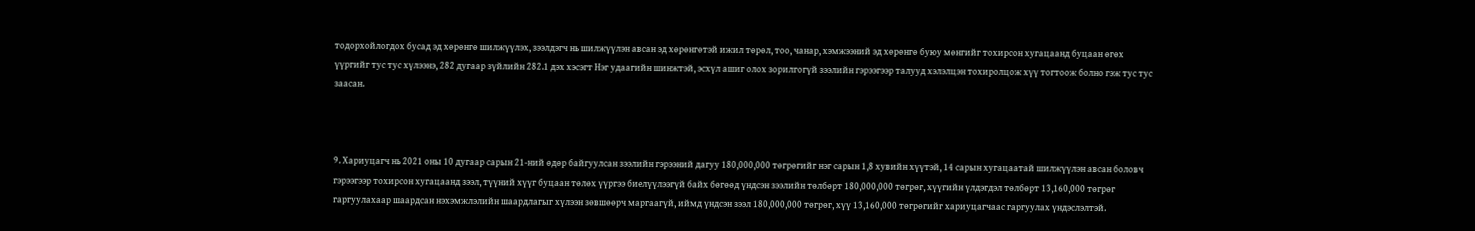тодорхойлогдох бусад эд хөрөнгө шилжүүлэх, зээлдэгч нь шилжүүлэн авсан эд хөрөнгөтэй ижил төрөл, тоо, чанар, хэмжээний эд хөрөнгө буюу мөнгийг тохирсон хугацаанд буцаан өгөх үүргийг тус тус хүлээнэ, 282 дугаар зүйлийн 282.1 дэх хэсэгт Нэг удаагийн шинжтэй, эсхүл ашиг олох зорилгогүй зээлийн гэрээгээр талууд хэлэлцэн тохиролцож хүү тогтоож болно гэж тус тус заасан.



9. Хариуцагч нь 2021 оны 10 дугаар сарын 21-ний өдөр байгуулсан зээлийн гэрээний дагуу 180,000,000 төгрөгийг нэг сарын 1,8 хувийн хүүтэй, 14 сарын хугацаатай шилжүүлэн авсан боловч гэрээгээр тохирсон хугацаанд зээл, түүний хүүг буцаан төлөх үүргээ биелүүлээгүй байх бөгөөд үндсэн зээлийн төлбөрт 180,000,000 төгрөг, хүүгийн үлдэгдэл төлбөрт 13,160,000 төгрөг гаргуулахаар шаардсан нэхэмжлэлийн шаардлагыг хүлээн зөвшөөрч маргаагүй, иймд үндсэн зээл 180,000,000 төгрөг, хүү 13,160,000 төгрөгийг хариуцагчаас гаргуулах үндэслэлтэй.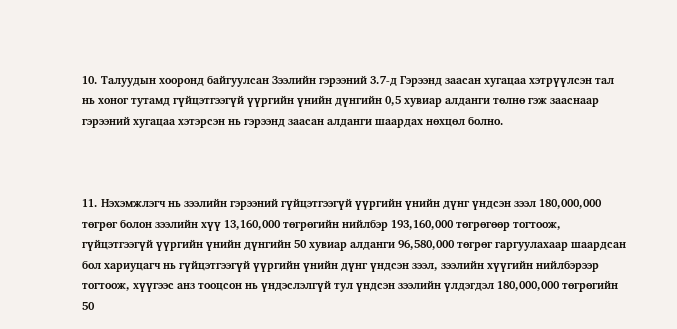10. Талуудын хооронд байгуулсан Зээлийн гэрээний 3.7-д Гэрээнд заасан хугацаа хэтрүүлсэн тал нь хоног тутамд гүйцэтгээгүй үүргийн үнийн дүнгийн 0,5 хувиар алданги төлнө гэж зааснаар гэрээний хугацаа хэтэрсэн нь гэрээнд заасан алданги шаардах нөхцөл болно.



11. Нэхэмжлэгч нь зээлийн гэрээний гүйцэтгээгүй үүргийн үнийн дүнг үндсэн зээл 180,000,000 төгрөг болон зээлийн хүү 13,160,000 төгрөгийн нийлбэр 193,160,000 төгрөгөөр тогтоож, гүйцэтгээгүй үүргийн үнийн дүнгийн 50 хувиар алданги 96,580,000 төгрөг гаргуулахаар шаардсан бол хариуцагч нь гүйцэтгээгүй үүргийн үнийн дүнг үндсэн зээл, зээлийн хүүгийн нийлбэрээр тогтоож, хүүгээс анз тооцсон нь үндэслэлгүй тул үндсэн зээлийн үлдэгдэл 180,000,000 төгрөгийн 50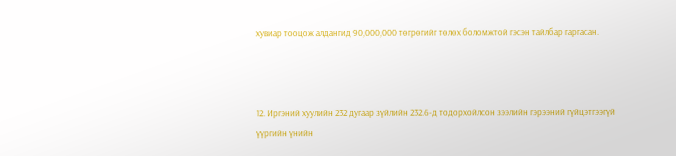хувиар тооцож алдангид 90,000,000 төгрөгийг төлөх боломжтой гэсэн тайлбар гаргасан.



12. Иргэний хуулийн 232 дугаар зүйлийн 232.6-д тодорхойлсон зээлийн гэрээний гүйцэтгээгүй үүргийн үнийн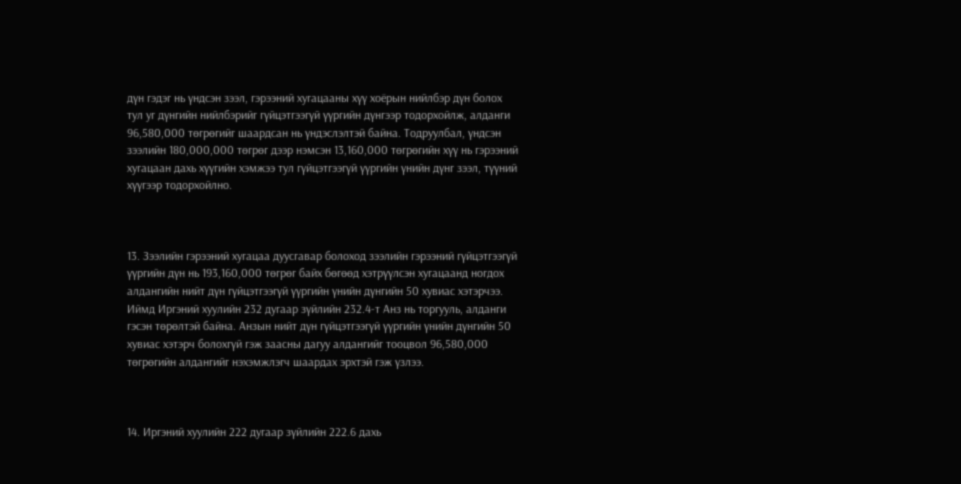дүн гэдэг нь үндсэн зээл, гэрээний хугацааны хүү хоёрын нийлбэр дүн болох тул уг дүнгийн нийлбэрийг гүйцэтгээгүй үүргийн дүнгээр тодорхойлж, алданги 96,580,000 төгрөгийг шаардсан нь үндэслэлтэй байна. Тодруулбал, үндсэн зээлийн 180,000,000 төгрөг дээр нэмсэн 13,160,000 төгрөгийн хүү нь гэрээний хугацаан дахь хүүгийн хэмжээ тул гүйцэтгээгүй үүргийн үнийн дүнг зээл, түүний хүүгээр тодорхойлно.



13. Зээлийн гэрээний хугацаа дуусгавар болоход зээлийн гэрээний гүйцэтгээгүй үүргийн дүн нь 193,160,000 төгрөг байх бөгөөд хэтрүүлсэн хугацаанд ногдох алдангийн нийт дүн гүйцэтгээгүй үүргийн үнийн дүнгийн 50 хувиас хэтэрчээ. Иймд Иргэний хуулийн 232 дугаар зүйлийн 232.4-т Анз нь торгууль, алданги гэсэн төрөлтэй байна. Анзын нийт дүн гүйцэтгээгүй үүргийн үнийн дүнгийн 50 хувиас хэтэрч болохгүй гэж заасны дагуу алдангийг тооцвол 96,580,000 төгрөгийн алдангийг нэхэмжлэгч шаардах эрхтэй гэж үзлээ.



14. Иргэний хуулийн 222 дугаар зүйлийн 222.6 дахь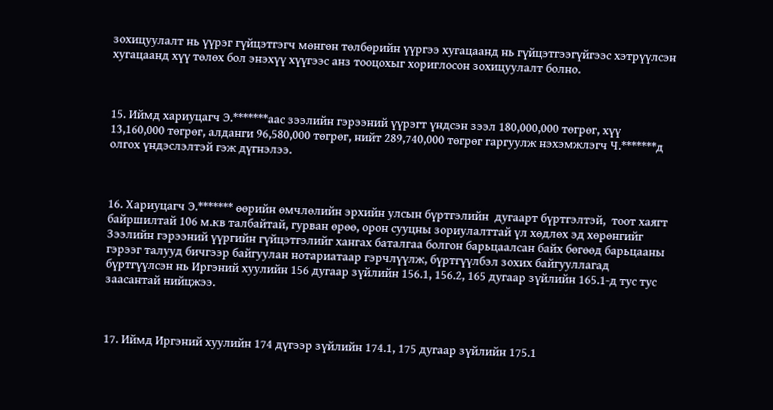зохицуулалт нь үүрэг гүйцэтгэгч мөнгөн төлбөрийн үүргээ хугацаанд нь гүйцэтгээгүйгээс хэтрүүлсэн хугацаанд хүү төлөх бол энэхүү хүүгээс анз тооцохыг хориглосон зохицуулалт болно.



15. Иймд хариуцагч Э.*******аас зээлийн гэрээний үүрэгт үндсэн зээл 180,000,000 төгрөг, хүү 13,160,000 төгрөг, алданги 96,580,000 төгрөг, нийт 289,740,000 төгрөг гаргуулж нэхэмжлэгч Ч.*******д олгох үндэслэлтэй гэж дүгнэлээ.



16. Хариуцагч Э.******* өөрийн өмчлөлийн эрхийн улсын бүртгэлийн  дугаарт бүртгэлтэй,  тоот хаягт байршилтай 106 м.кв талбайтай, гурван өрөө, орон сууцны зориулалттай үл хөдлөх эд хөрөнгийг Зээлийн гэрээний үүргийн гүйцэтгэлийг хангах баталгаа болгон барьцаалсан байх бөгөөд барьцааны гэрээг талууд бичгээр байгуулан нотариатаар гэрчлүүлж, бүртгүүлбэл зохих байгууллагад бүртгүүлсэн нь Иргэний хуулийн 156 дугаар зүйлийн 156.1, 156.2, 165 дугаар зүйлийн 165.1-д тус тус заасантай нийцжээ.



17. Иймд Иргэний хуулийн 174 дүгээр зүйлийн 174.1, 175 дугаар зүйлийн 175.1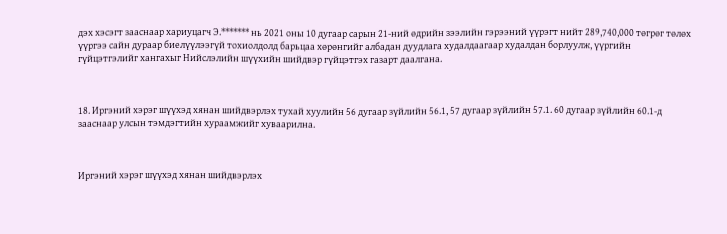дэх хэсэгт зааснаар хариуцагч Э.******* нь 2021 оны 10 дугаар сарын 21-ний өдрийн зээлийн гэрээний үүрэгт нийт 289,740,000 төгрөг төлөх үүргээ сайн дураар биелүүлээгүй тохиолдолд барьцаа хөрөнгийг албадан дуудлага худалдаагаар худалдан борлуулж, үүргийн гүйцэтгэлийг хангахыг Нийслэлийн шүүхийн шийдвэр гүйцэтгэх газарт даалгана.



18. Иргэний хэрэг шүүхэд хянан шийдвэрлэх тухай хуулийн 56 дугаар зүйлийн 56.1, 57 дугаар зүйлийн 57.1. 60 дугаар зүйлийн 60.1-д зааснаар улсын тэмдэгтийн хураамжийг хуваарилна.



Иргэний хэрэг шүүхэд хянан шийдвэрлэх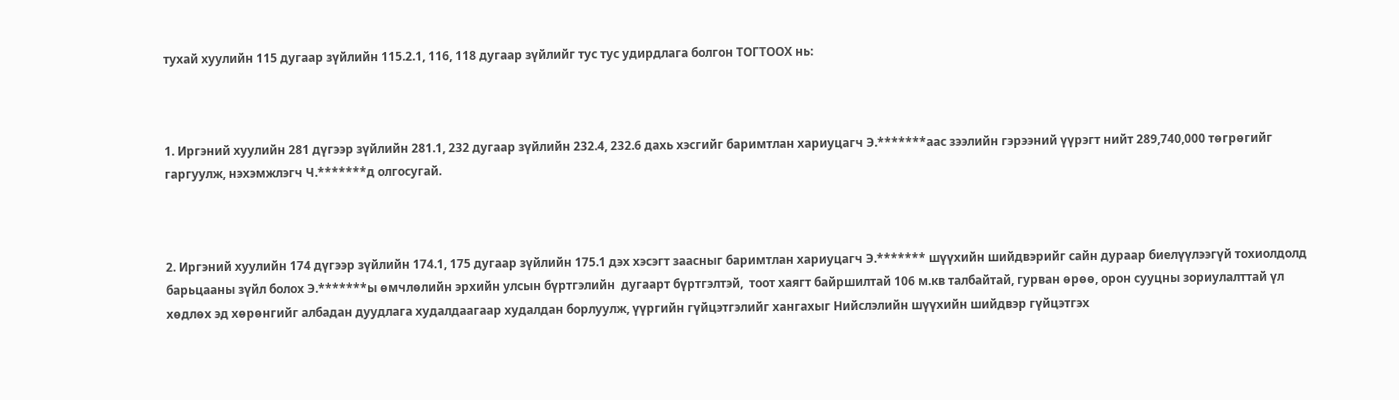тухай хуулийн 115 дугаар зүйлийн 115.2.1, 116, 118 дугаар зүйлийг тус тус удирдлага болгон ТОГТООХ нь:



1. Иргэний хуулийн 281 дүгээр зүйлийн 281.1, 232 дугаар зүйлийн 232.4, 232.6 дахь хэсгийг баримтлан хариуцагч Э.*******аас зээлийн гэрээний үүрэгт нийт 289,740,000 төгрөгийг гаргуулж, нэхэмжлэгч Ч.*******д олгосугай.



2. Иргэний хуулийн 174 дүгээр зүйлийн 174.1, 175 дугаар зүйлийн 175.1 дэх хэсэгт заасныг баримтлан хариуцагч Э.******* шүүхийн шийдвэрийг сайн дураар биелүүлээгүй тохиолдолд барьцааны зүйл болох Э.*******ы өмчлөлийн эрхийн улсын бүртгэлийн  дугаарт бүртгэлтэй,  тоот хаягт байршилтай 106 м.кв талбайтай, гурван өрөө, орон сууцны зориулалттай үл хөдлөх эд хөрөнгийг албадан дуудлага худалдаагаар худалдан борлуулж, үүргийн гүйцэтгэлийг хангахыг Нийслэлийн шүүхийн шийдвэр гүйцэтгэх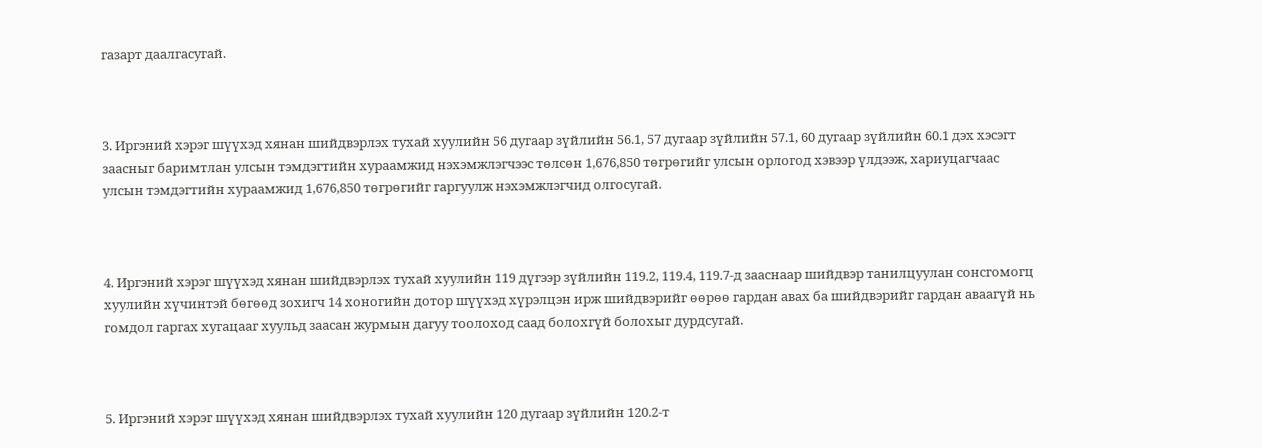газарт даалгасугай.



3. Иргэний хэрэг шүүхэд хянан шийдвэрлэх тухай хуулийн 56 дугаар зүйлийн 56.1, 57 дугаар зүйлийн 57.1, 60 дугаар зүйлийн 60.1 дэх хэсэгт заасныг баримтлан улсын тэмдэгтийн хураамжид нэхэмжлэгчээс төлсөн 1,676,850 төгрөгийг улсын орлогод хэвээр үлдээж, хариуцагчаас улсын тэмдэгтийн хураамжид 1,676,850 төгрөгийг гаргуулж нэхэмжлэгчид олгосугай.



4. Иргэний хэрэг шүүхэд хянан шийдвэрлэх тухай хуулийн 119 дүгээр зүйлийн 119.2, 119.4, 119.7-д зааснаар шийдвэр танилцуулан сонсгомогц хуулийн хүчинтэй бөгөөд зохигч 14 хоногийн дотор шүүхэд хүрэлцэн ирж шийдвэрийг өөрөө гардан авах ба шийдвэрийг гардан аваагүй нь гомдол гаргах хугацааг хуульд заасан журмын дагуу тоолоход саад болохгүй болохыг дурдсугай.



5. Иргэний хэрэг шүүхэд хянан шийдвэрлэх тухай хуулийн 120 дугаар зүйлийн 120.2-т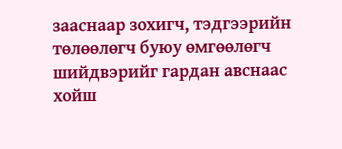зааснаар зохигч, тэдгээрийн төлөөлөгч буюу өмгөөлөгч шийдвэрийг гардан авснаас хойш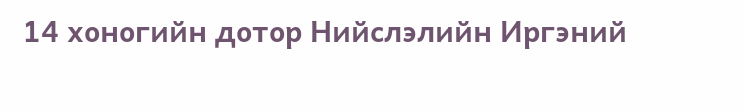14 хоногийн дотор Нийслэлийн Иргэний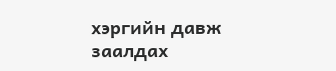хэргийн давж заалдах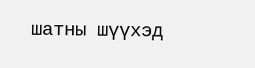шатны шүүхэд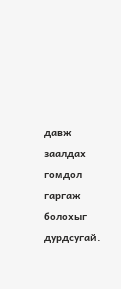давж заалдах гомдол гаргаж болохыг дурдсугай.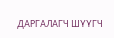ДАРГАЛАГЧ ШҮҮГЧ